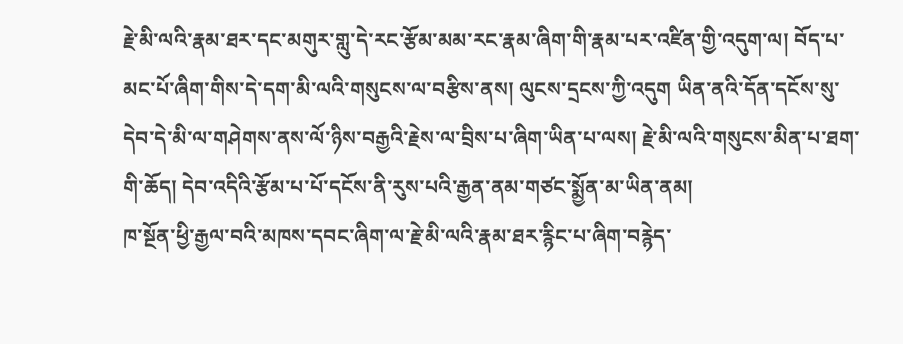རྗེ་མི་ལའི་རྣམ་ཐར་དང་མགུར་གླུ་དེ་རང་རྩོམ་མམ་རང་རྣམ་ཞིག་གི་རྣམ་པར་འཛིན་གྱི་འདུག་ལ། བོད་པ་མང་པོ་ཞིག་གིས་དེ་དག་མི་ལའི་གསུངས་ལ་བརྩིས་ནས། ལུངས་དྲངས་ཀྱི་འདུག ཡིན་ནའི་དོན་དངོས་སུ་དེབ་དེ་མི་ལ་གཤེགས་ནས་ལོ་ཉིས་བརྒྱའི་རྗེས་ལ་བྲིས་པ་ཞིག་ཡིན་པ་ལས། རྗེ་མི་ལའི་གསུངས་མིན་པ་ཐག་གི་ཆོད། དེབ་འདིའི་རྩོམ་པ་པོ་དངོས་ནི་རུས་པའི་རྒྱན་ནམ་གཙང་སྨྱོན་མ་ཡིན་ནམ།
ཁ་སྔོན་ཕྱི་རྒྱལ་བའི་མཁས་དབང་ཞིག་ལ་རྗེ་མི་ལའི་རྣམ་ཐར་རྙིང་པ་ཞིག་བརྙེད་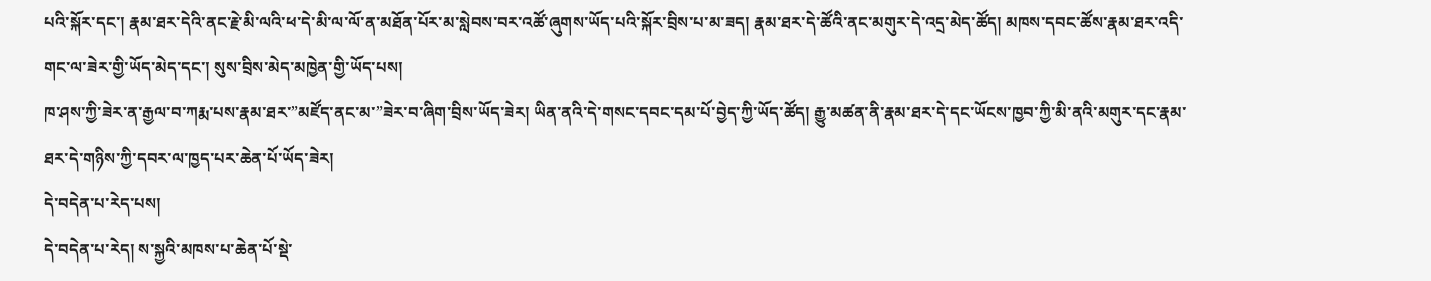པའི་སྐོར་དང་། རྣམ་ཐར་དེའི་ནང་རྗེ་མི་ལའི་ཕ་དེ་མི་ལ་ལོ་ན་མཐོན་པོར་མ་སླེབས་བར་འཚོ་ཞུགས་ཡོད་པའི་སྐོར་བྲིས་པ་མ་ཟད། རྣམ་ཐར་དེ་ཚོའི་ནང་མགུར་དེ་འདྲ་མེད་ཚོད། མཁས་དབང་ཚོས་རྣམ་ཐར་འདི་གང་ལ་ཟེར་གྱི་ཡོད་མེད་དང་། སུས་བྲིས་མེད་མཁྱེན་གྱི་ཡོད་པས།
ཁ་ཤས་ཀྱི་ཟེར་ན་རྒྱལ་བ་ཀརྨ་པས་རྣམ་ཐར་”མཛོད་ནང་མ་”ཟེར་བ་ཞིག་བྲིས་ཡོད་ཟེར། ཡིན་ནའི་དེ་གསང་དབང་དམ་པོ་བྱེད་ཀྱི་ཡོད་ཚོད། རྒྱུ་མཚན་ནི་རྣམ་ཐར་དེ་དང་ཡོངས་ཁྱབ་ཀྱི་མི་ནའི་མགུར་དང་རྣམ་ཐར་དེ་གཉིས་ཀྱི་དབར་ལ་ཁྱད་པར་ཆེན་པོ་ཡོད་ཟེར།
དེ་བདེན་པ་རེད་པས།
དེ་བདེན་པ་རེད། ས་སྐྱའི་མཁས་པ་ཆེན་པོ་སྡེ་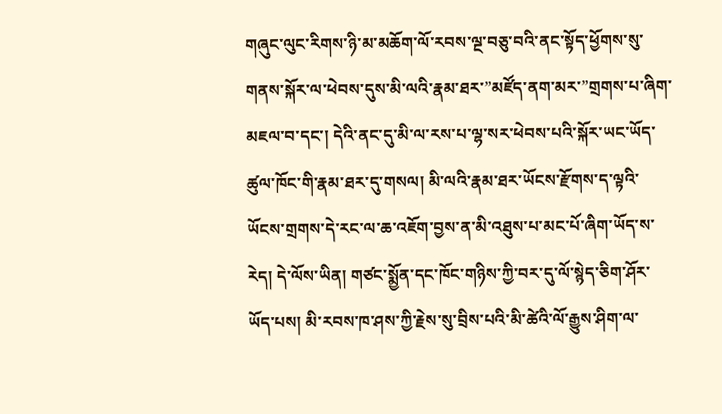གཞུང་ལུང་རིགས་ཉི་མ་མཆོག་ལོ་རབས་ལྔ་བཅུ་བའི་ནང་སྟོད་ཕྱོགས་སུ་གནས་སྐོར་ལ་ཕེབས་དུས་མི་ལའི་རྣམ་ཐར་”མཛོད་ནག་མར་”གྲགས་པ་ཞིག་མཇལ་བ་དང་། དེའི་ནང་དུ་མི་ལ་རས་པ་ལྷ་སར་ཕེབས་པའི་སྐོར་ཡང་ཡོད་ཚུལ་ཁོང་གི་རྣམ་ཐར་དུ་གསལ། མི་ལའི་རྣམ་ཐར་ཡོངས་རྫོགས་ད་ལྟའི་ཡོངས་གྲགས་དེ་རང་ལ་ཆ་འཇོག་བྱས་ན་མི་འཐུས་པ་མང་པོ་ཞིག་ཡོད་ས་རེད། དེ་ལོས་ཡིན། གཙང་སྨྱོན་དང་ཁོང་གཉིས་ཀྱི་བར་དུ་ལོ་སྙེད་ཅིག་ཤོར་ཡོད་པས། མི་རབས་ཁ་ཤས་ཀྱི་རྗེས་སུ་བྲིས་པའི་མི་ཚེའི་ལོ་རྒྱུས་ཤིག་ལ་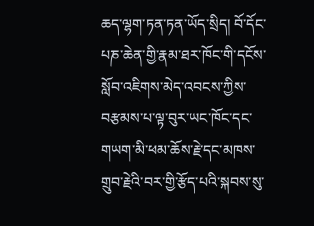ཆད་ལྷག་ཏན་ཏན་ཡོད་སྲིད། བོ་དོང་པཎ་ཆེན་གྱི་རྣམ་ཐར་ཁོང་གི་དངོས་སློབ་འཇིགས་མེད་འབངས་ཀྱིས་བརྩམས་པ་ལྟ་བུར་ཡང་ཁོང་དང་གཡག་མི་ཕམ་ཆོས་རྗེ་དང་མཁས་གྲུབ་རྗེའི་བར་གྱི་རྩོད་པའི་སྐབས་སུ་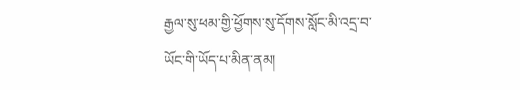རྒྱལ་སུ་ཕམ་གྱི་ཕྱོགས་སུ་དོགས་སློང་མི་འདྲ་བ་ཡོང་གི་ཡོད་པ་མིན་ནམ།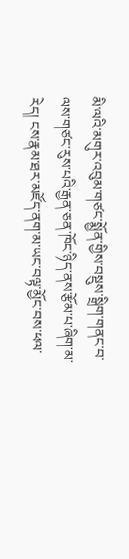མི་ལའི་མགུར་འབུམ་གཙང་སྨྱོན་གྱིས་བསྡུས་སྒྲིག་གནང་བ་ལས་གཙང་རུས་པའི་རྒྱན་ཅན་ཁོང་ཉིད་ནས་རྩོམ་པ་ཞིག་མ་རེད། ངས་རྣམ་ཐར་མཛོད་ནག་མ་ཡང་བལྟ་མྱོང་བས་ཕལ་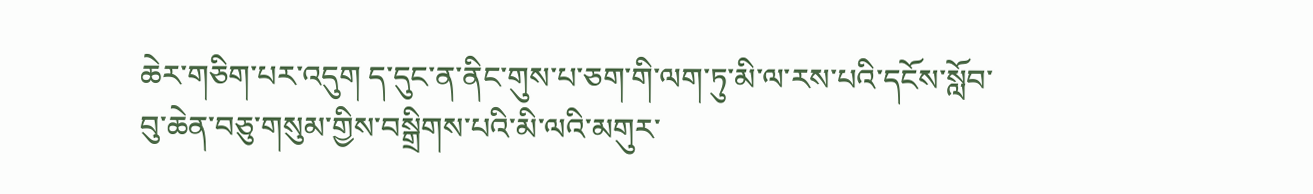ཆེར་གཅིག་པར་འདུག ད་དུང་ན་ནིང་གུས་པ་ཅག་གི་ལག་ཏུ་མི་ལ་རས་པའི་དངོས་སློབ་བུ་ཆེན་བཅུ་གསུམ་གྱིས་བསྒྲིགས་པའི་མི་ལའི་མགུར་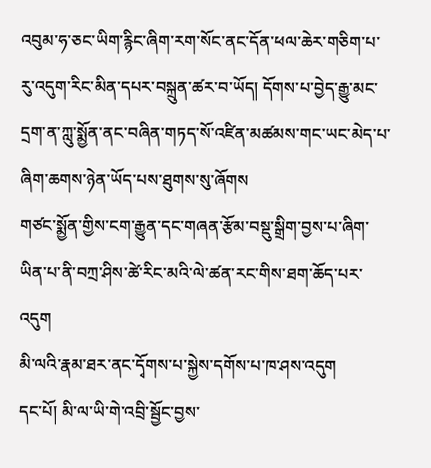འབུམ་ཧ་ཅང་ཡིག་རྙིང་ཞིག་རག་སོང་ནང་དོན་ཕལ་ཆེར་གཅིག་པ་རུ་འདུག་རིང་མིན་དཔར་བསྐྲུན་ཚར་བ་ཡོད། དོགས་པ་བྱེད་རྒྱུ་མང་དྲག་ན་ཀླུ་སྨྱོན་ནང་བཞིན་གཏད་སོ་འཛིན་མཚམས་གང་ཡང་མེད་པ་ཞིག་ཆགས་ཉེན་ཡོད་པས་ཐུགས་སུ་ཞོགས
གཙང་སྨྱོན་གྱིས་ངག་རྒྱུན་དང་གཞན་རྩོམ་བསྡུ་སྒྲིག་བྱས་པ་ཞིག་ཡིན་པ་ནི་བཀྲ་ཤིས་ཚེ་རིང་མའི་ལེ་ཚན་རང་གིས་ཐག་ཆོད་པར་འདུག
མི་ལའི་རྣམ་ཐར་ནང་དྭོགས་པ་སྐྱེས་དགོས་པ་ཁ་ཤས་འདུག
དང་པོ། མི་ལ་ཡི་གེ་འབྲི་སྦྱོང་བྱས་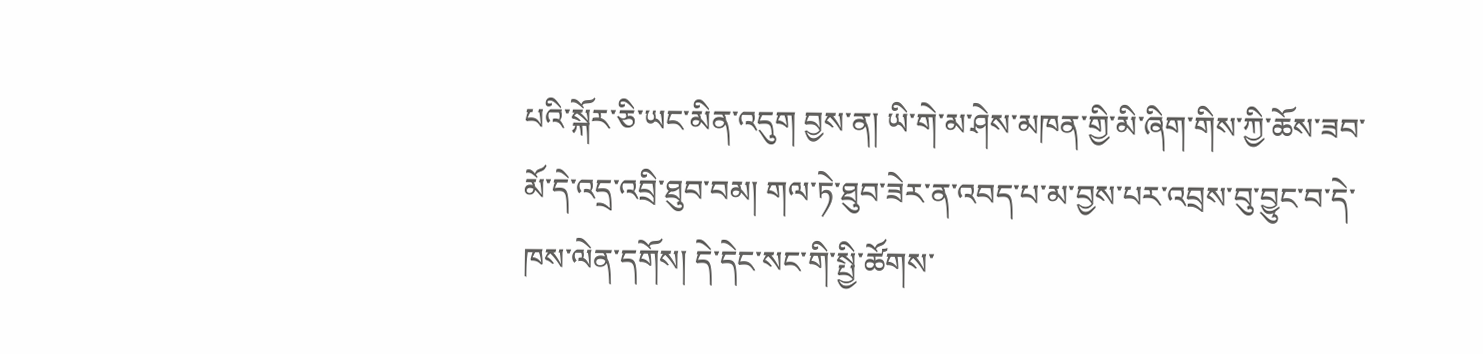པའི་སྐོར་ཅི་ཡང་མིན་འདུག བྱས་ན། ཡི་གེ་མ་ཤེས་མཁན་གྱི་མི་ཞིག་གིས་ཀྱི་ཆོས་ཟབ་མོ་དེ་འདྲ་འབྲི་ཐུབ་བམ། གལ་ཏེ་ཐུབ་ཟེར་ན་འབད་པ་མ་བྱས་པར་འབྲས་བུ་བྱུང་བ་དེ་ཁས་ལེན་དགོས། དེ་དེང་སང་གི་སྤྱི་ཚོགས་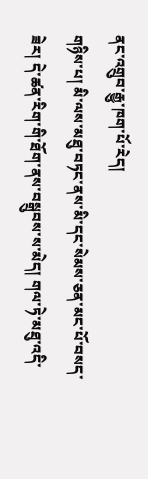ནང་འགྲུབ་རྒྱུ་ཁག་པོ་རེད།
གཉིས་པ། མི་ལས་མཐུ་བཏང་ནས་མི་དང་སེམས་ཅན་མང་པོ་བསད་ཟེར། དེ་ཚན་རིག་གི་ཐོག་ནས་བསྒྲུབས་ས་མེད། གལ་ཏེ་མཐུ་འདི་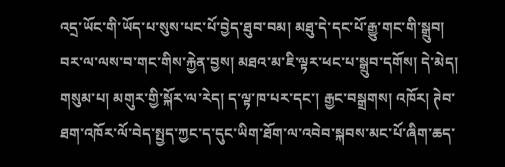འདྲ་ཡོང་གི་ཡོད་པ་སུས་པང་པོ་བྱེད་ཐུབ་བམ། མཐུ་དེ་དང་པོ་རྒྱུ་གང་གི་སྒྲུབ། བར་ལ་ལས་བ་གང་གིས་རྐྱེན་བྱས། མཐའ་མ་ཇི་ལྟར་ཕང་པ་སྒྲུབ་དགོས། དེ་མེད།
གསུམ་པ། མགུར་གྱི་སྐོར་ལ་རེད། ད་ལྟ་ཁ་པར་དང་། རྒྱང་བསྒྲགས། འཁོར། ཊེབ་ཐག་འཁོར་ལོ་བེད་སྤྱད་ཀྱང་ད་དུང་ཡིག་ཐོག་ལ་འབེབ་སྐབས་མང་པོ་ཞིག་ཆད་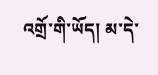འགྲོ་གི་ཡོད། མ་དེ་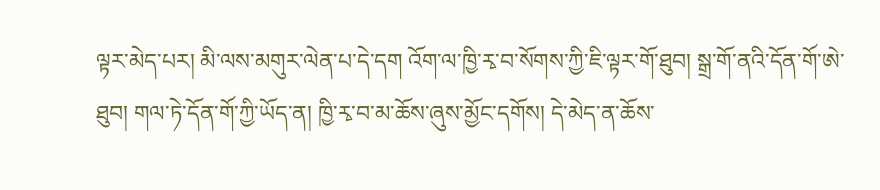ལྟར་མེད་པར། མི་ལས་མགུར་ལེན་པ་དེ་དག འོག་ལ་ཁྱི་རྭ་བ་སོགས་ཀྱི་ཇི་ལྟར་གོ་ཐུབ། སྒྲ་གོ་ནའི་དོན་གོ་ཨེ་ཐུབ། གལ་ཏེ་དོན་གོ་ཀྱི་ཡོད་ན། ཁྱི་རྭ་བ་མ་ཆོས་ཞུས་མྱོང་དགོས། དེ་མེད་ན་ཆོས་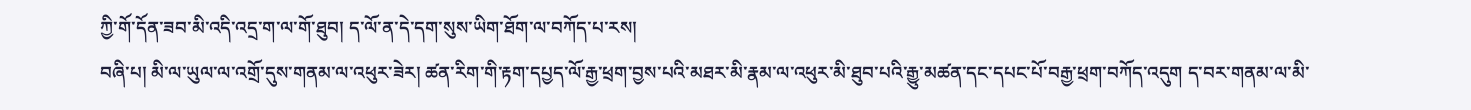ཀྱི་གོ་དོན་ཟབ་མི་འདི་འདྲ་ག་ལ་གོ་ཐུབ། ད་ལོ་ན་དེ་དག་སུས་ཡིག་ཐོག་ལ་བཀོད་པ་རས།
བཞི་པ། མི་ལ་ཡུལ་ལ་འགྲོ་དུས་གནམ་ལ་འཕུར་ཟེར། ཚན་རིག་གི་རྟག་དཔྱད་ལོ་རྒྱ་ཕྲག་བྱས་པའི་མཐར་མི་རྣམ་ལ་འཕུར་མི་ཐུབ་པའི་རྒྱུ་མཚན་དང་དཔང་པོ་བརྒྱ་ཕྲག་བཀོད་འདུག ད་བར་གནམ་ལ་མི་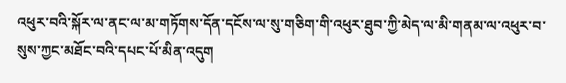འཕུར་བའི་སྐོར་ལ་ནང་ལ་མ་གཏོགས་དོན་དངོས་ལ་སུ་གཅིག་གི་འཕུར་ཐུབ་ཀྱི་མེད་ལ་མི་གནམ་ལ་འཕུར་བ་སུས་ཀྱང་མཐོང་བའི་དཔང་པོ་མིན་འདུག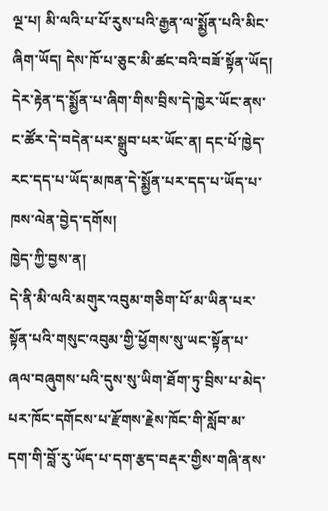ལྔ་པ། མི་ལའི་པ་པོ་རུས་པའི་རྒྱན་ལ་སྨྱོན་པའི་མིང་ཞིག་ཡོད། དེས་ཁོ་པ་ཅུང་མི་ཚང་བའི་བཟོ་སྟོན་ཡོད། དེར་རྟེན་ད་སྨྱོན་པ་ཞིག་གིས་བྲིས་དེ་ཁྱེར་ཡོང་ནས་ང་ཚོར་དེ་བདེན་པར་སྒྲུབ་པར་ཡོང་ན། དང་པོ་ཁྱེད་རང་དད་པ་ཡོད་མཁན་དེ་སྨྱོན་པར་དད་པ་ཡོད་པ་ཁས་ལེན་བྱེད་དགོས།
ཁྱེད་ཀྱི་བྱས་ན།
དེ་ནི་མི་ལའི་མགུར་འབུམ་གཅིག་པོ་མ་ཡིན་པར་སྟོན་པའི་གསུང་འབུམ་གྱི་ཕྱོགས་སུ་ཡང་སྟོན་པ་ཞལ་བཞུགས་པའི་དུས་སུ་ཡིག་ཐོག་ཏུ་བྲིས་པ་མེད་པར་ཁོང་དགོངས་པ་རྫོགས་རྗེས་ཁོང་གི་སློབ་མ་དག་གི་བློ་རུ་ཡོད་པ་དག་རྩད་བརྡར་གྱིས་གཞི་ནས་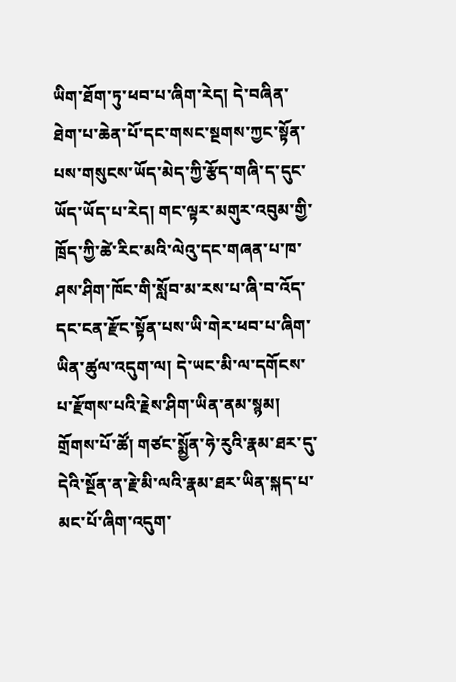ཡིག་ཐོག་ཏུ་ཕབ་པ་ཞིག་རེད། དེ་བཞིན་ཐེག་པ་ཆེན་པོ་དང་གསང་སྔགས་ཀྱང་སྟོན་པས་གསུངས་ཡོད་མེད་ཀྱི་རྩོད་གཞི་ད་དུང་ཡོད་ཡོད་པ་རེད། གང་ལྟར་མགུར་འབུམ་གྱི་ཁྲོད་ཀྱི་ཚེ་རིང་མའི་ལེའུ་དང་གཞན་པ་ཁ་ཤས་ཤིག་ཁོང་གི་སློབ་མ་རས་པ་ཞི་བ་འོད་དང་ངན་རྫོང་སྟོན་པས་ཡི་གེར་ཕབ་པ་ཞིག་ཡིན་ཚུལ་འདུག་ལ། དེ་ཡང་མི་ལ་དགོངས་པ་རྫོགས་པའི་རྗེས་ཤིག་ཡིན་ནམ་སྙམ།
གྲོགས་པོ་ཚོ། གཙང་སྨྱོན་ཧེ་རུའི་རྣམ་ཐར་དུ་དེའི་སྔོན་ན་རྗེ་མི་ལའི་རྣམ་ཐར་ཡིན་སྐད་པ་མང་པོ་ཞིག་འདུག་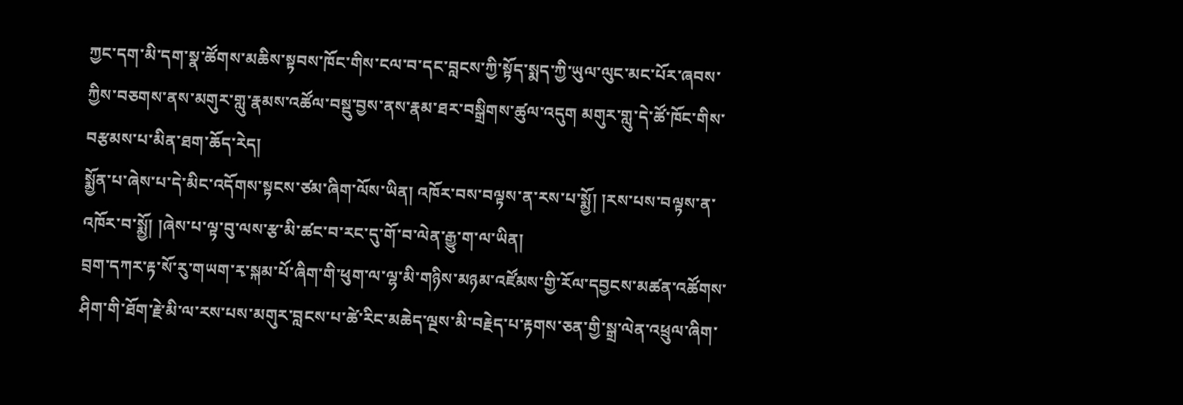ཀྱང་དག་མི་དག་སྣ་ཚོགས་མཆིས་སྟབས་ཁོང་གིས་ངལ་བ་དང་བླངས་ཀྱི་སྟོད་སྨད་ཀྱི་ཡུལ་ལུང་མང་པོར་ཞབས་ཀྱིས་བཅགས་ནས་མགུར་གླུ་རྣམས་འཚོལ་བསྡུ་བྱས་ནས་རྣམ་ཐར་བསྒྲིགས་ཚུལ་འདུག མགུར་གླུ་དེ་ཚོ་ཁོང་གིས་བརྩམས་པ་མིན་ཐག་ཆོད་རེད།
སྨྱོན་པ་ཞེས་པ་དེ་མིང་འདོགས་སྟངས་ཙམ་ཞིག་ལོས་ཡིན། འཁོར་བས་བལྟས་ན་རས་པ་སྨྱོ། །རས་པས་བལྟས་ན་འཁོར་བ་སྨྱོ། །ཞེས་པ་ལྟ་བུ་ལས་རྩ་མི་ཚང་བ་རང་དུ་གོ་བ་ལེན་རྒྱུ་ག་ལ་ཡིན།
བྲག་དཀར་རྟ་སོ་རུ་གཡག་རྭ་སྐམ་པོ་ཞིག་གི་ཕུག་ལ་ལྷ་མི་གཉིས་མཉམ་འཛོམས་གྱི་རོལ་དབྱངས་མཚན་འཚོགས་ཤིག་གི་ཐོག་རྗེ་མི་ལ་རས་པས་མགུར་བླངས་པ་ཚེ་རིང་མཆེད་ལྔས་མི་བརྗེད་པ་རྟགས་ཅན་གྱི་སྒྲ་ལེན་འཕྲུལ་ཞིག་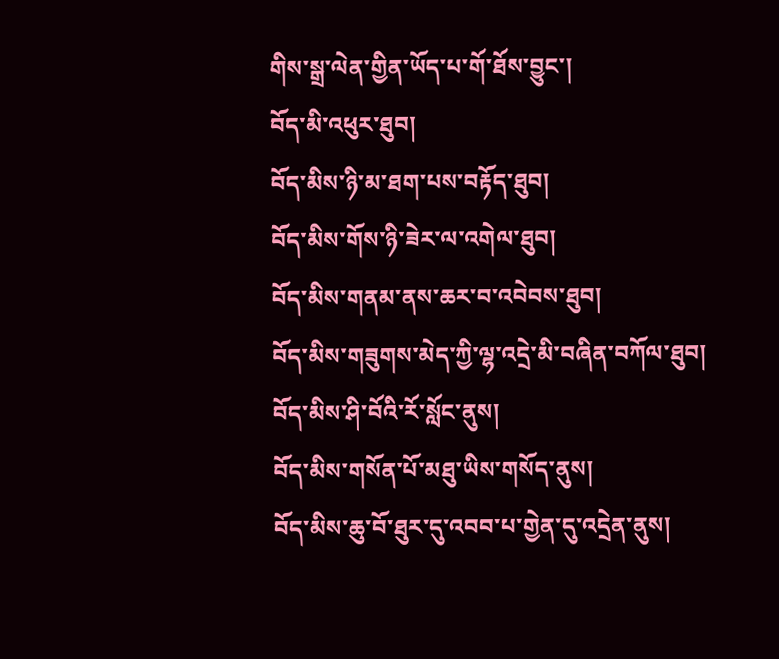གིས་སྒྲ་ལེན་གྱིན་ཡོད་པ་གོ་ཐོས་བྱུང་།
བོད་མི་འཕུར་ཐུབ།
བོད་མིས་ཉི་མ་ཐག་པས་བརྟོད་ཐུབ།
བོད་མིས་གོས་ཉི་ཟེར་ལ་འགེལ་ཐུབ།
བོད་མིས་གནམ་ནས་ཆར་བ་འབེབས་ཐུབ།
བོད་མིས་གཟུགས་མེད་ཀྱི་ལྷ་འདྲེ་མི་བཞིན་བཀོལ་ཐུབ།
བོད་མིས་ཤི་བོའི་རོ་སློང་ནུས།
བོད་མིས་གསོན་པོ་མཐུ་ཡིས་གསོད་ནུས།
བོད་མིས་ཆུ་བོ་ཐུར་དུ་འབབ་པ་གྱེན་དུ་འདྲེན་ནུས།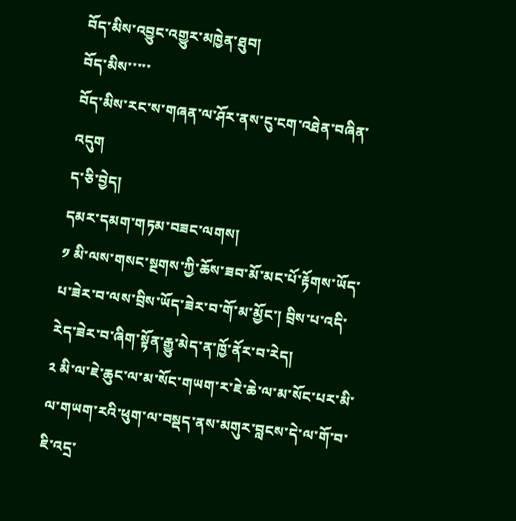བོད་མིས་འབྱུང་འགྱུར་མཁྱེན་ཐུབ།
བོད་མིས་་་་་
བོད་མིས་རང་ས་གཞན་ལ་ཤོར་ནས་ངུ་ངག་འཐེན་བཞིན་འདུག
ད་ཅི་བྱེད།
དམར་དམག་གཏམ་བཟང་ལགས།
༡ མི་ལས་གསང་སྔགས་ཀྱི་ཆོས་ཟབ་མོ་མང་པོ་རྟོགས་ཡོད་པ་ཟེར་བ་ལས་བྲིས་ཡོད་ཟེར་བ་གོ་མ་མྱོང་། བྲིས་པ་འདི་རེད་ཟེར་བ་ཞིག་སྟོན་རྒྱུ་མེད་ན་ཁྱོ་ནོར་བ་རེད།
༢ མི་ལ་ཇེ་ཆུང་ལ་མ་སོང་གཡག་ར་ཇེ་ཆེ་ལ་མ་སོང་པར་མི་ལ་གཡག་རའི་ཕུག་ལ་བསྡད་ནས་མགུར་བླངས་དེ་ལ་གོ་བ་ཇི་འདྲ་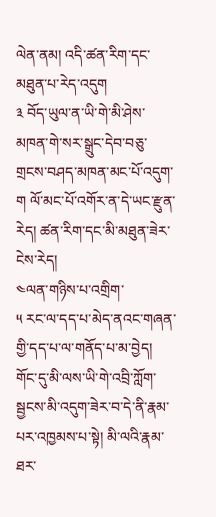ལེན་ནམ། འདི་ཚན་རིག་དང་མཐུན་པ་རེད་འདུག
༣ བོད་ཡུལ་ན་ཡི་གེ་མི་ཤེས་མཁན་གེ་སར་སྒྲུང་དེབ་བཅུ་གྲངས་བཤད་མཁན་མང་པོ་འདུག་ག ལོ་མང་པོ་འགོར་ན་དེ་ཡང་རྫུན་རེད། ཚན་རིག་དང་མི་མཐུན་ཟེར་ངེས་རེད།
༤ལན་གཉིས་པ་འགྲིག་
༥ རང་ལ་དད་པ་མེད་ནའང་གཞན་གྱི་དད་པ་ལ་གནོད་པ་མ་བྱེད།
གོང་དུ་མི་ལས་ཡི་གེ་འབྲི་ཀློག་སྦྱངས་མི་འདུག་ཟེར་བ་དེ་ནི་རྣམ་པར་འཁྱམས་པ་སྟེ། མི་ལའི་རྣམ་ཐར་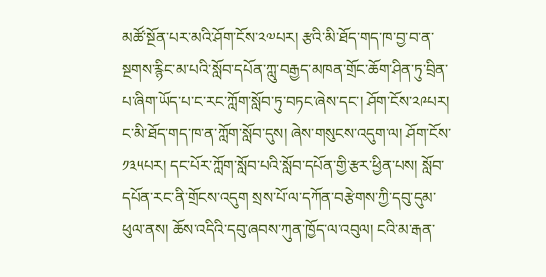མཚོ་སྔོན་པར་མའི་ཤོག་ངོས་༢༧པར། རྩའི་མི་ཐོད་གད་ཁ་བྱ་བ་ན་སྔགས་རྙིང་མ་པའི་སློབ་དཔོན་ཀླུ་བརྒྱད་མཁན་གྲོང་ཆོག་ཤིན་ཏུ་བྲིན་པ་ཞིག་ཡོད་པ་ང་རང་ཀློག་སློབ་ཏུ་བཏང་ཞེས་དང་། ཤོག་ངོས་༢༩པར། ང་མི་ཐོད་གད་ཁ་ན་ཀློག་སློབ་དུས། ཞེས་གསུངས་འདུག་ལ། ཤོག་ངོས་༡༣༥པར། དང་པོར་ཀློག་སློབ་པའི་སློབ་དཔོན་གྱི་རྩར་ཕྱིན་པས། སློབ་དཔོན་རང་ནི་གྲོངས་འདུག སྲས་པོ་ལ་དཀོན་བརྩེགས་ཀྱི་དབུ་དུམ་ཕུལ་ནས། ཆོས་འདིའི་དབུ་ཞབས་ཀུན་ཁྱོད་ལ་འབུལ། ངའི་མ་རྒན་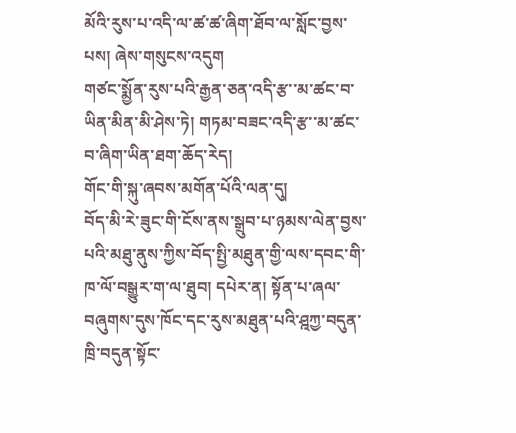མོའི་རུས་པ་འདི་ལ་ཚ་ཚ་ཞིག་ཐོབ་ལ་སློང་བྱས་པས། ཞེས་གསུངས་འདུག
གཙང་སྨྱོན་རུས་པའི་རྒྱན་ཅན་འདི་རྩ་་མ་ཚང་བ་ཡིན་མིན་མི་ཤེས་ཏེ། གཏམ་བཟང་འདི་རྩ་་མ་ཚང་བ་ཞིག་ཡིན་ཐག་ཆོད་རེད།
གོང་གི་སྐུ་ཞབས་མགོན་པོའི་ལན་དུ།
བོད་མི་རེ་ཟུང་གི་ངོས་ནས་སྒྲུབ་པ་ཉམས་ལེན་བྱས་པའི་མཐུ་ནུས་ཀྱིས་བོད་སྤྱི་མཐུན་གྱི་ལས་དབང་གི་ཁ་ལོ་བསྒྱུར་ག་ལ་ཐུབ། དཔེར་ན། སྟོན་པ་ཞལ་བཞུགས་དུས་ཁོང་དང་རུས་མཐུན་པའི་ཤྰཀྱ་བདུན་ཁྲི་བདུན་སྟོང་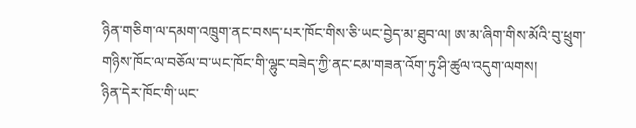ཉིན་གཅིག་ལ་དམག་འཁྲུག་ནང་བསད་པར་ཁོང་གིས་ཅི་ཡང་བྱེད་མ་ཐུབ་ལ། ཨ་མ་ཞིག་གིས་མོའི་བུ་ཕྲུག་གཉིས་ཁོང་ལ་བཅོལ་བ་ཡང་ཁོང་གི་ལྷུང་བཟེད་ཀྱི་ནང་ངམ་གཟན་འོག་ཏུ་ཤི་ཚུལ་འདུག་ལགས།
ཉིན་དེར་ཁོང་གི་ཡང་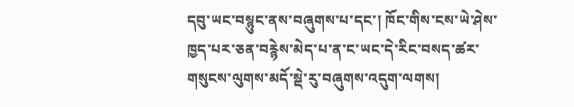དབུ་ཡང་བསྙུང་ནས་བཞུགས་པ་དང་། ཁོང་གིས་ངས་ཡེ་ཤེས་ཁྱད་པར་ཅན་བརྙེས་མེད་པ་ན་ང་ཡང་དེ་རིང་བསད་ཚར་གསུངས་ལུགས་མདོ་སྡེ་རུ་བཞུགས་འདུག་ལགས།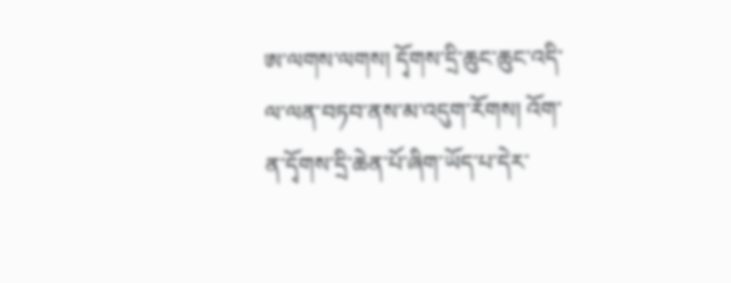ཨ་ལགས་ལགས། དྭོགས་དྲི་ཆུང་ཆུང་འདི་ལ་ལན་བཏབ་ནས་མ་འདུག་རོགས། འོག་ན་དྭོགས་དྲི་ཆེན་པོ་ཞིག་ཡོད་པ་དེར་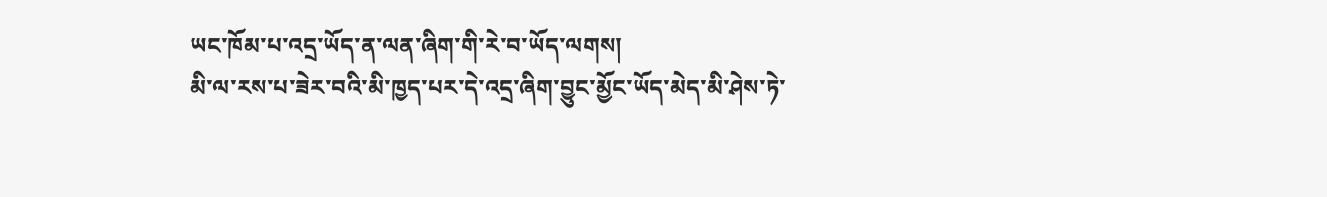ཡང་ཁོམ་པ་འདྲ་ཡོད་ན་ལན་ཞིག་གི་རེ་བ་ཡོད་ལགས།
མི་ལ་རས་པ་ཟེར་བའི་མི་ཁྱད་པར་དེ་འདྲ་ཞིག་བྱུང་མྱོང་ཡོད་མེད་མི་ཤེས་ཏེ་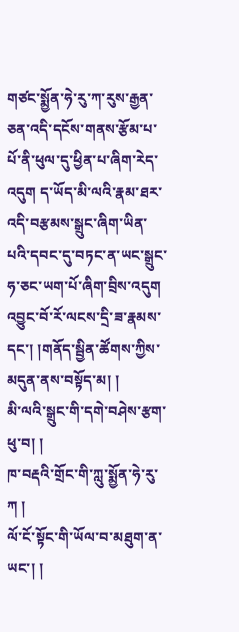གཙང་སྨྱོན་ཧེ་རུ་ཀ་རུས་རྒྱན་ཅན་འདི་དངོས་གནས་རྩོམ་པ་པོ་ནི་ཕུལ་དུ་ཕྱིན་པ་ཞིག་རེད་འདུག ད་ཡོད་མི་ལའི་རྣམ་ཐར་འདི་བརྩམས་སྒྲུང་ཞིག་ཡིན་པའི་དབང་དུ་བཏང་ན་ཡང་སྒྲུང་ཧ་ཅང་ཡག་པོ་ཞིག་བྲིས་འདུག
འབྱུང་བོ་རོ་ལངས་དྲི་ཟ་རྣམས་དང་། །གནོད་སྦྱིན་ཚོགས་ཀྱིས་མདུན་ནས་བསྟོད་མ། །
མི་ལའི་སྒྲུང་གི་དགེ་བཤེས་རྩག་ཕུ་བ། །
ཁ་བརྡའི་གྲོང་གི་ཀླུ་སྨྱོན་ཧེ་རུ་ཀ །
ལོ་ངོ་སྟོང་གི་ཡོལ་བ་མཐུག་ན་ཡང་། །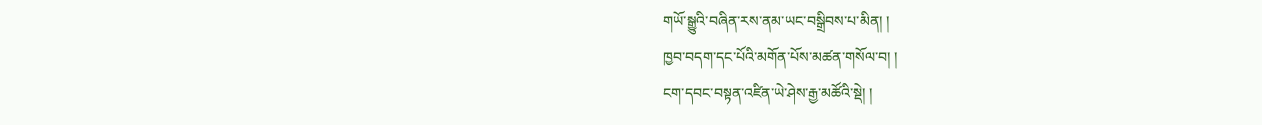གཡོ་སྒྱུའི་བཞིན་རས་ནམ་ཡང་བསྒྲིབས་པ་མིན། །
ཁྱབ་བདག་དང་པོའི་མགོན་པོས་མཚན་གསོལ་བ། །
ངག་དབང་བསྟན་འཛིན་ཡེ་ཤེས་རྒྱ་མཚོའི་སྡེ། །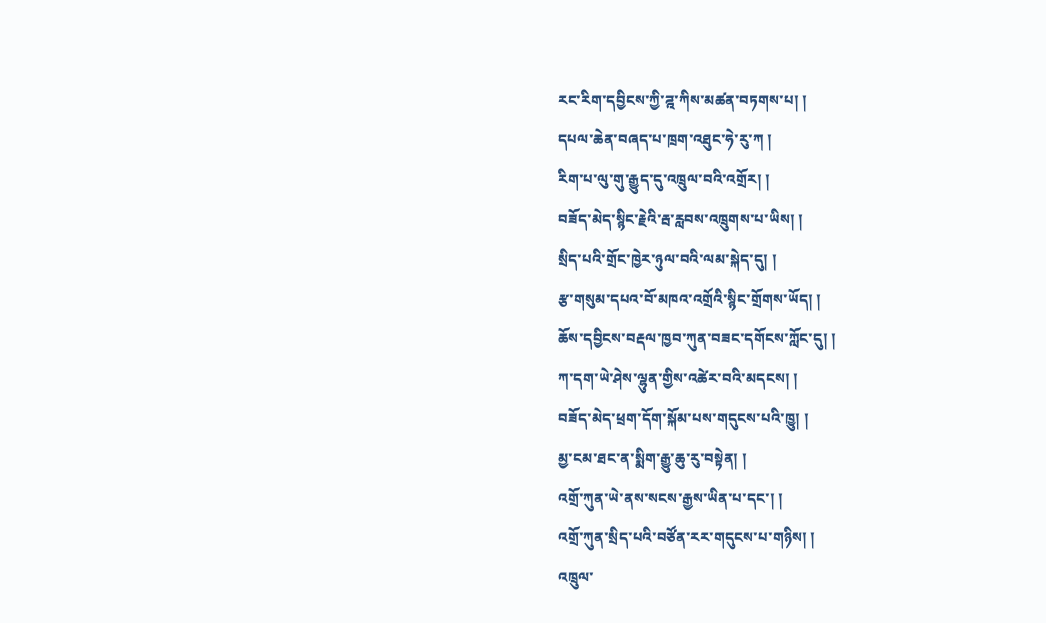རང་རིག་དབྱིངས་ཀྱི་ཌྰ་ཀིས་མཚན་བཏགས་པ། །
དཔལ་ཆེན་བཞད་པ་ཁྲག་འཐུང་ཧེ་རུ་ཀ །
རིག་པ་ལུ་གུ་རྒྱུད་དུ་འཁྲུལ་བའི་འགྲོར། །
བཟོད་མེད་སྙིང་རྗེའི་རྦ་རླབས་འཁྲུགས་པ་ཡིས། །
སྲིད་པའི་གྲོང་ཁྱེར་ཉུལ་བའི་ལམ་སྐེད་དུ། །
རྩ་གསུམ་དཔའ་བོ་མཁའ་འགྲོའི་སྙིང་གྲོགས་ཡོད། །
ཆོས་དབྱིངས་བརྡལ་ཁྱབ་ཀུན་བཟང་དགོངས་ཀློང་དུ། །
ཀ་དག་ཡེ་ཤེས་ལྷུན་གྱིས་འཚེར་བའི་མདངས། །
བཟོད་མེད་ཕྲག་དོག་སྐོམ་པས་གདུངས་པའི་ཁྱུ། །
མྱ་ངམ་ཐང་ན་སྨིག་རྒྱུ་ཆུ་རུ་བསྟེན། །
འགྲོ་ཀུན་ཡེ་ནས་སངས་རྒྱས་ཡིན་པ་དང་། །
འགྲོ་ཀུན་སྲིད་པའི་བཙོན་རར་གདུངས་པ་གཉིས། །
འཁྲུལ་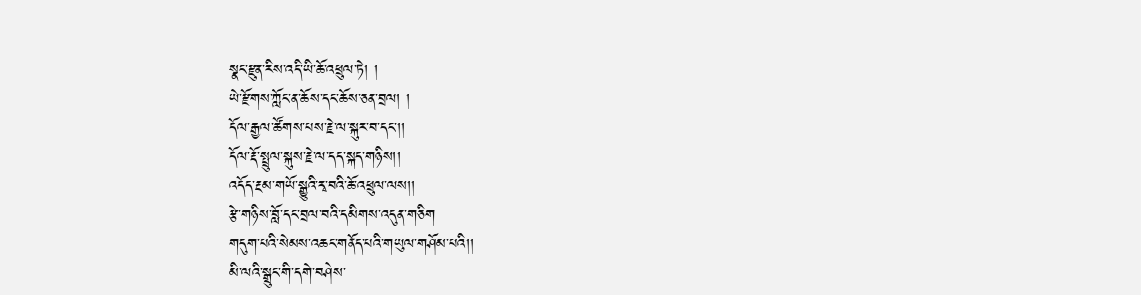སྣང་རྫུན་རིས་འདི་ཡི་ཆོ་འཕྲུལ་ཏེ། །
ཡེ་རྫོགས་ཀློང་ན་ཆོས་དང་ཆོས་ཅན་བྲལ། །
དོལ་རྒྱལ་ཚོགས་པས་རྗེ་ལ་སྐུར་བ་དང་།།
དོལ་རྡོ་སྤྲུལ་སྐུས་རྗེ་ལ་དད་སྐད་གཉིས།།
འདོད་རྔམ་གཡོ་སྒྱུའི་རྭ་བའི་ཆོ་འཕྲུལ་ལས།།
རྩེ་གཉིས་བློ་དང་བྲལ་བའི་དམིགས་འདུན་གཅིག
གདུག་པའི་སེམས་འཆང་གནོད་པའི་གཡུལ་གཤོམ་པའི།།
མི་ལའི་སྒྲུང་གི་དགེ་བཤེས་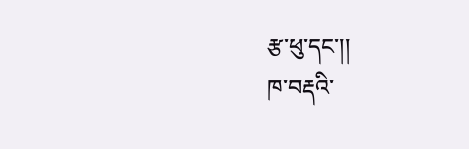རྩ་ཕུ་དང་།།
ཁ་བརྡའི་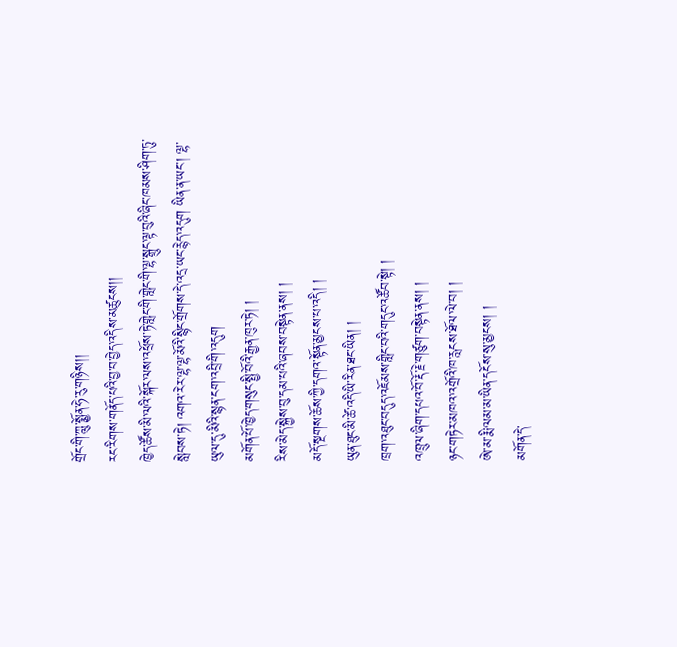གྲོང་གི་ཀླུ་སྨྱོན་ཧེ་རུ་གཉིས།།
རང་རིགས་གནོད་པའི་བྱ་བ་བྱེད་འདིས་མཚུངས།།
ཁྱེད་ཚོས་མི་ལའི་སྐོར་ལས་འཕྲོས་ཏེ་གླེང་གི་གླེང་གི་ལྷ་སྒྲུང་ལྟ་བུའི་ཞིང་ཁམས་ཤིག་ཏུ་སླེབས་ཏེ། འགའ་རེར་ལྷ་ལྷ་མོའི་སྙིང་གྲོགས་དེ་འདྲ་ཡང་རྙེད་འདུག ཡིན་ན་ཡང་། ལྷ་ཡུལ་དུ་མིའི་སྙན་ངག་འབྲི་གི་འདུག
མགོན་པོ་ཁྱེད་གསུང་སྤྱི་བོའི་རྒྱན་ཁུར་ཏེ། །
རིས་མེད་སྐྱེས་བུ་དམ་པའི་ཞབས་བསྟེན་ནས། །
མདོ་སྔགས་ཆོས་ཀྱི་དགའ་སྟོན་མྱངས་པ་འདི། །
ཡུན་ཐུང་མི་ཚེ་འདི་ཡི་རིན་ཐང་ཡིན། །
ཁྲག་འཐུང་བདུད་འཇོམས་གླིང་བའི་གདུང་འཚོབ་སྟེ། །
འཁྲུལ་ཞིག་དཔའ་བོ་རྡོ་རྗེ་གཙུག་བསྟེན་ནས། །
ཉང་གཏེར་མཁའ་འགྲོའི་ཁ་རླངས་ཐོལ་ལེ་བ། །
ཨེ་མ་རྨི་ལམ་མ་ཡིན་དངོས་སུ་མྱངས། །
མགོན་དེ་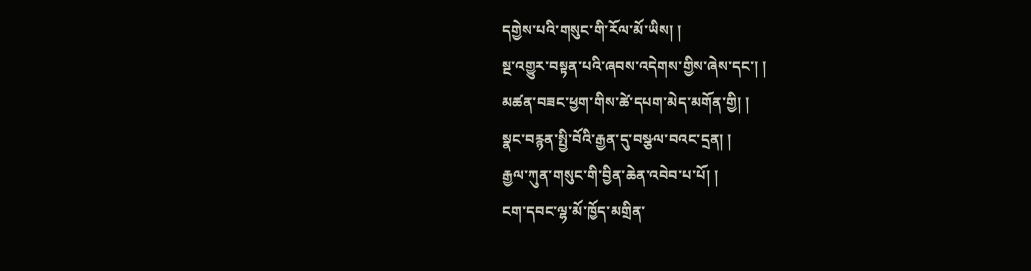དགྱེས་པའི་གསུང་གི་རོལ་མོ་ཡིས། །
སྔ་འགྱུར་བསྟན་པའི་ཞབས་འདེགས་གྱིས་ཞེས་དང་། །
མཚན་བཟང་ཕྱག་གིས་ཚེ་དཔག་མེད་མགོན་གྱི། །
སྣང་བརྙན་སྤྱི་བོའི་རྒྱན་དུ་བསྩལ་བའང་དྲན། །
རྒྱལ་ཀུན་གསུང་གི་བྱིན་ཆེན་འབེབ་པ་པོ། །
ངག་དབང་ལྷ་མོ་ཁྱོད་མགྲིན་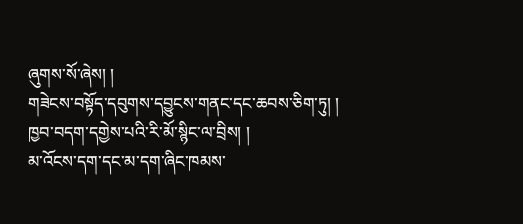ཞུགས་སོ་ཞེས། །
གཟེངས་བསྟོད་དབུགས་དབྱུངས་གནང་དང་ཆབས་ཅིག་ཏུ། །
ཁྱབ་བདག་དགྱེས་པའི་རི་མོ་སྙིང་ལ་བྲིས། །
མ་འོངས་དག་དང་མ་དག་ཞིང་ཁམས་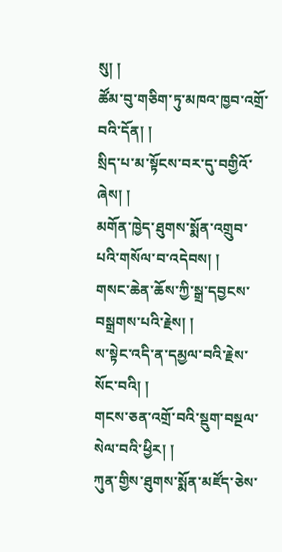སུ། །
ཚོམ་བུ་གཅིག་ཏུ་མཁའ་ཁྱབ་འགྲོ་བའི་དོན། །
སྲིད་པ་མ་སྟོངས་བར་དུ་བགྱིའོ་ཞེས། །
མགོན་ཁྱེད་ཐུགས་སྨོན་འགྲུབ་པའི་གསོལ་བ་འདེབས། །
གསང་ཆེན་ཆོས་ཀྱི་སྒྲ་དབྱངས་བསྒྲགས་པའི་རྗེས། །
ས་སྟེང་འདི་ན་དམྱལ་བའི་རྗེས་སོང་བའི། །
གངས་ཅན་འགྲོ་བའི་སྡུག་བསྔལ་སེལ་བའི་ཕྱིར། །
ཀུན་གྱིས་ཐུགས་སྨོན་མཛོད་ཅེས་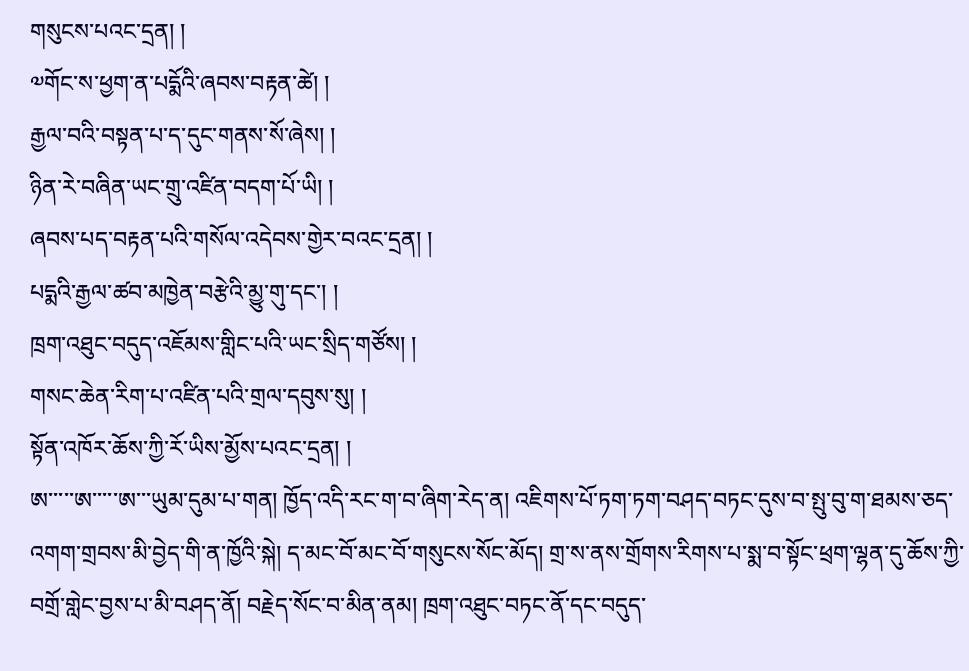གསུངས་པའང་དྲན། །
༧གོང་ས་ཕྱག་ན་པདྨོའི་ཞབས་བརྟན་ཚེ། །
རྒྱལ་བའི་བསྟན་པ་ད་དུང་གནས་སོ་ཞེས། །
ཉིན་རེ་བཞིན་ཡང་གྲུ་འཛིན་བདག་པོ་ཡི། །
ཞབས་པད་བརྟན་པའི་གསོལ་འདེབས་གྱེར་བའང་དྲན། །
པདྨའི་རྒྱལ་ཚབ་མཁྱེན་བརྩེའི་མྱུ་གུ་དང་། །
ཁྲག་འཐུང་བདུད་འཇོམས་གླིང་པའི་ཡང་སྲིད་གཙོས། །
གསང་ཆེན་རིག་པ་འཛིན་པའི་གྲལ་དབུས་སུ། །
སྟོན་འཁོར་ཆོས་ཀྱི་རོ་ཡིས་མྱོས་པའང་དྲན། །
ཨ་་་་་ཨ་་་་་ཨ་་་ཡུམ་དུམ་པ་གན། ཁྱོད་འདི་རང་ག་བ་ཞིག་རེད་ན། འཇིགས་པོ་ཏག་ཏག་བཤད་བཏང་དུས་བ་སྤུ་བུ་ག་ཐམས་ཅད་འགག་གྲབས་མི་བྱེད་གི་ན་ཁྱོའི་སྐེ། ད་མང་བོ་མང་བོ་གསུངས་སོང་མོད། གྲ་ས་ནས་གྲོགས་རིགས་པ་སྨ་བ་སྟོང་ཕྲག་ལྷན་དུ་ཆོས་ཀྱི་བགྲོ་གླེང་བྱས་པ་མི་བཤད་ནོ། བརྗེད་སོང་བ་མིན་ནམ། ཁྲག་འཐུང་བཏང་ནོ་དང་བདུད་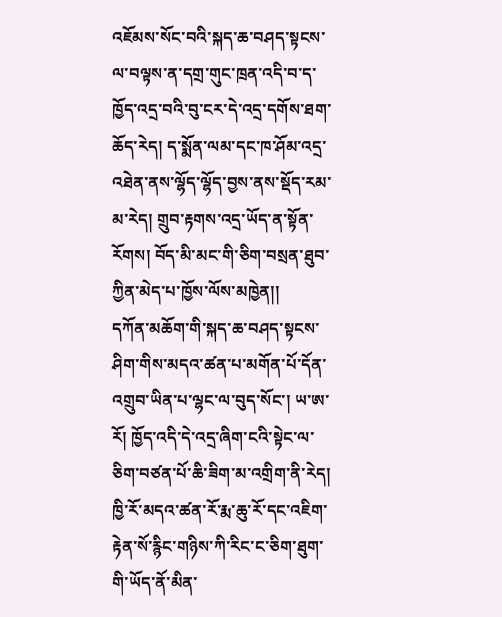འཇོམས་སོང་བའི་སྐད་ཆ་བཤད་སྟངས་ལ་བལྟས་ན་དགྲ་གུང་ཁྲན་འདི་བ་ད་ཁྱོད་འདྲ་བའི་བུ་ངར་དེ་འདྲ་དགོས་ཐག་ཆོད་རེད། ད་སྨོན་ལམ་དང་ཁ་ཤོམ་འདྲ་འཐེན་ནས་ལྷོད་ལྷོད་བྱས་ནས་སྡོད་རམ་མ་རེད། གྲུབ་རྟགས་འདྲ་ཡོད་ན་སྟོན་རོགས། བོད་མི་མང་གི་ཅིག་བསྲན་ཐུབ་ཀྱིན་མེད་པ་ཁྱོས་ལོས་མཁྱེན།།
དཀོན་མཆོག་གི་སྐད་ཆ་བཤད་སྟངས་ཤིག་གིས་མདའ་ཚན་པ་མགོན་པོ་དོན་འགྲུབ་ཡིན་པ་ལྷང་ལ་བུད་སོང་། ཡ་ཨ་རོ། ཁྱོད་འདི་དེ་འདྲ་ཞིག་ངའི་སྟེང་ལ་ཅིག་བཙན་པོ་ཆི་ཟིག་མ་འགྲིག་ནི་རེད། ཁྱི་རོ་མདའ་ཚན་རོ་རྨ་ཆུ་རོ་དང་འཇིག་རྟེན་སོ་རྙིང་གཉིས་ཀི་རིང་ང་ཅིག་ཐུག་གི་ཡོད་ནོ་མིན་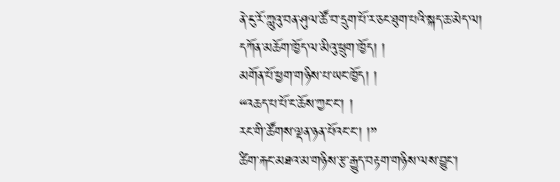ནེ་ངུ་རོ་ཀླུའུ་བན་ཤུལ་ཚོ་བ་དྲུག་པོ་ར་ཅང་ཐུག་པའི་སྐད་ཆ་མེད་ལ།
དཀོན་མཆོག་ཁྱོད་ལ་མིའུ་ཕྲུག་ཁྱོད། །
མགོན་པོ་ཕྱག་གཉིས་པ་ཡང་ཁྱོད། །
“འཆད་པ་པོ་ང་ཆོས་ཀྱང་ང་། །
རང་གི་ཚོགས་ལྡན་ཉན་པོའང་ང་། །”
ཚིག་རྐང་མཐའ་མ་གཉིས་རྩ་རྒྱུད་བརྟག་གཉིས་ལས་བྱུང་།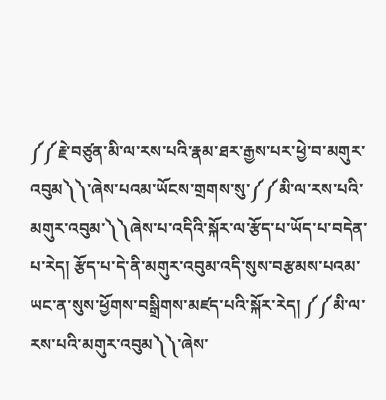༼༼རྗེ་བཙུན་མི་ལ་རས་པའི་རྣམ་ཐར་རྒྱས་པར་ཕྱེ་བ་མགུར་འབུམ༽༽་ཞེས་པའམ་ཡོངས་གྲགས་སུ་༼༼མི་ལ་རས་པའི་མགུར་འབུམ་༽༽ཞེས་པ་འདིའི་སྐོར་ལ་རྩོད་པ་ཡོད་པ་བདེན་པ་རེད། རྩོད་པ་དེ་ནི་མགུར་འབུམ་འདི་སུས་བརྩམས་པའམ་ཡང་ན་སུས་ཕྱོགས་བསྒྲིགས་མཛད་པའི་སྐོར་རེད། ༼༼མི་ལ་རས་པའི་མགུར་འབུམ༽༽་ཞེས་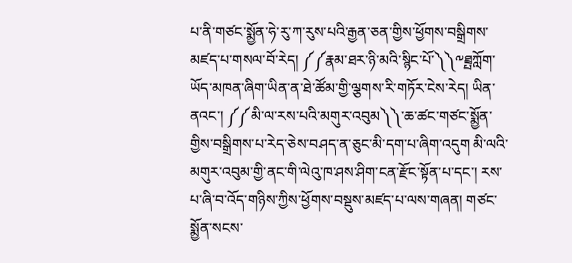པ་ནི་གཙང་སྨྱོན་ཧེ་རུ་ཀ་རུས་པའི་རྒྱན་ཅན་གྱིས་ཕྱོགས་བསྒྲིགས་མཛད་པ་གསལ་བོ་རེད། ༼༼རྣམ་ཐར་ཉི་མའི་སྙིང་པོ་༽༽༸ཐྲྤཀློག་ཡོད་མཁན་ཞིག་ཡིན་ན་ཐེ་ཚོམ་གྱི་ལྕགས་རི་གཏོར་ངེས་རེད། ཡིན་ནའང་། ༼༼མི་ལ་རས་པའི་མགུར་འབུམ༽༽་ཆ་ཚང་གཙང་སྨྱོན་གྱིས་བསྒྲིགས་པ་རེད་ཅེས་བཤད་ན་ཅུང་མི་དག་པ་ཞིག་འདུག མི་ལའི་མགུར་འབུམ་གྱི་ནང་གི་ལེའུ་ཁ་ཤས་ཤིག་ངན་རྫོང་སྟོན་པ་དང་། རས་པ་ཞི་བ་འོད་གཉིས་ཀྱིས་ཕྱོགས་བསྡུས་མཛད་པ་ལས་གཞན། གཙང་སྨྱོན་སངས་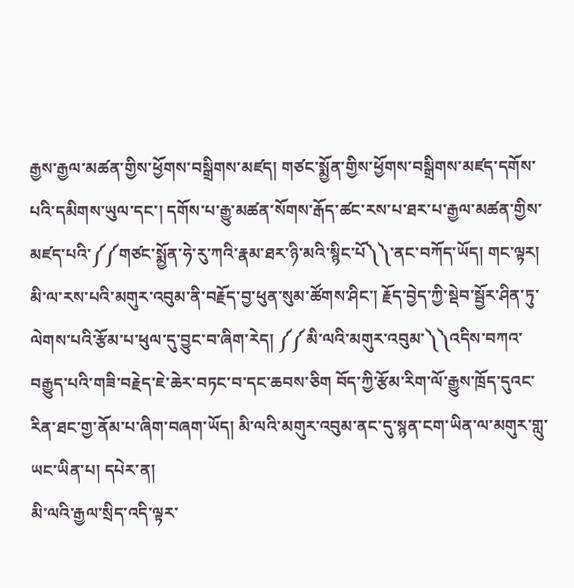རྒྱས་རྒྱལ་མཚན་གྱིས་ཕྱོགས་བསྒྲིགས་མཛད། གཙང་སྨྱོན་གྱིས་ཕྱོགས་བསྒྲིགས་མཛད་དགོས་པའི་དམིགས་ཡུལ་དང་། དགོས་པ་རྒྱུ་མཚན་སོགས་རྒོད་ཚང་རས་པ་ཐར་པ་རྒྱལ་མཚན་གྱིས་མཛད་པའི་༼༼གཙང་སྨྱོན་ཧེ་རུ་ཀའི་རྣམ་ཐར་ཉི་མའི་སྙིང་པོ༽༽་ནང་བཀོད་ཡོད། གང་ལྟར། མི་ལ་རས་པའི་མགུར་འབུམ་ནི་བརྗོད་བྱ་ཕུན་སུམ་ཚོགས་ཤིང་། རྗོད་བྱེད་ཀྱི་སྡེབ་སྦྱོར་ཤིན་ཏུ་ལེགས་པའི་རྩོམ་པ་ཕུལ་དུ་བྱུང་བ་ཞིག་རེད། ༼༼མི་ལའི་མགུར་འབུམ་༽༽འདིས་བཀའ་བརྒྱུད་པའི་གཟི་བརྗེད་ཇེ་ཆེར་བཏང་བ་དང་ཆབས་ཅིག བོད་ཀྱི་རྩོམ་རིག་ལོ་རྒྱུས་ཁྲོད་དུའང་རིན་ཐང་གྱ་ནོམ་པ་ཞིག་བཞག་ཡོད། མི་ལའི་མགུར་འབུམ་ནང་དུ་སྙན་ངག་ཡིན་ལ་མགུར་གླུ་ཡང་ཡིན་པ། དཔེར་ན།
མི་ལའི་རྒྱལ་སྲིད་འདི་ལྟར་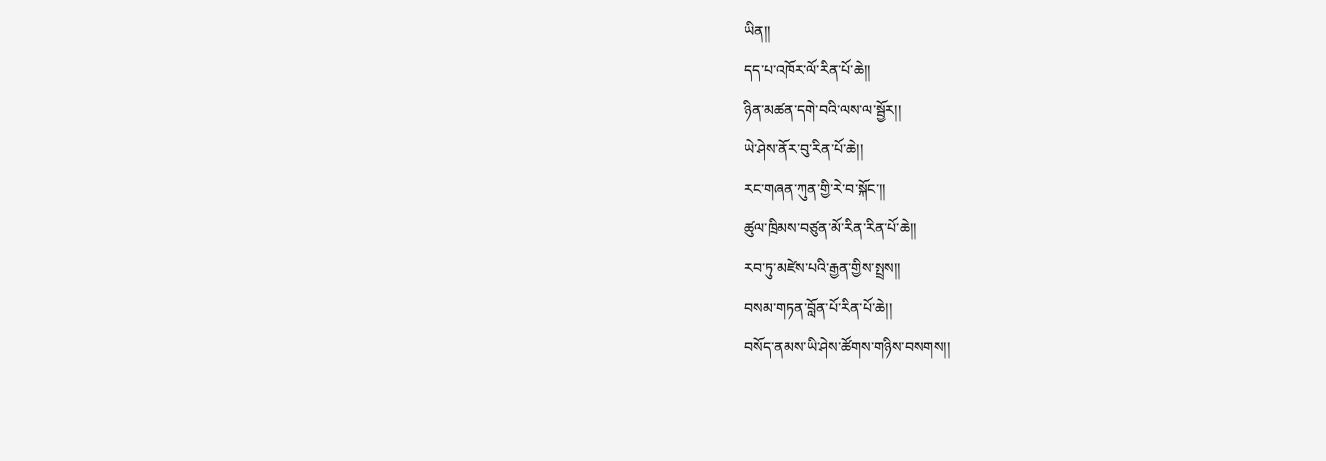ཡིན།།
དད་པ་འཁོར་ལོ་རིན་པོ་ཆེ།།
ཉིན་མཚན་དགེ་བའི་ལས་ལ་སྦྱོར།།
ཡེ་ཤེས་ནོར་བུ་རིན་པོ་ཆེ།།
རང་གཞན་ཀུན་གྱི་རེ་བ་སྐོང་།།
ཚུལ་ཁྲིམས་བཙུན་མོ་རིན་རིན་པོ་ཆེ།།
རབ་ཏུ་མཛེས་པའི་རྒྱན་གྱིས་སྤྲས།།
བསམ་གཏན་བློན་པོ་རིན་པོ་ཆེ།།
བསོད་ནམས་ཡི་ཤེས་ཚོགས་གཉིས་བསགས།།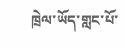ཁྲེལ་ཡོད་གླང་པོ་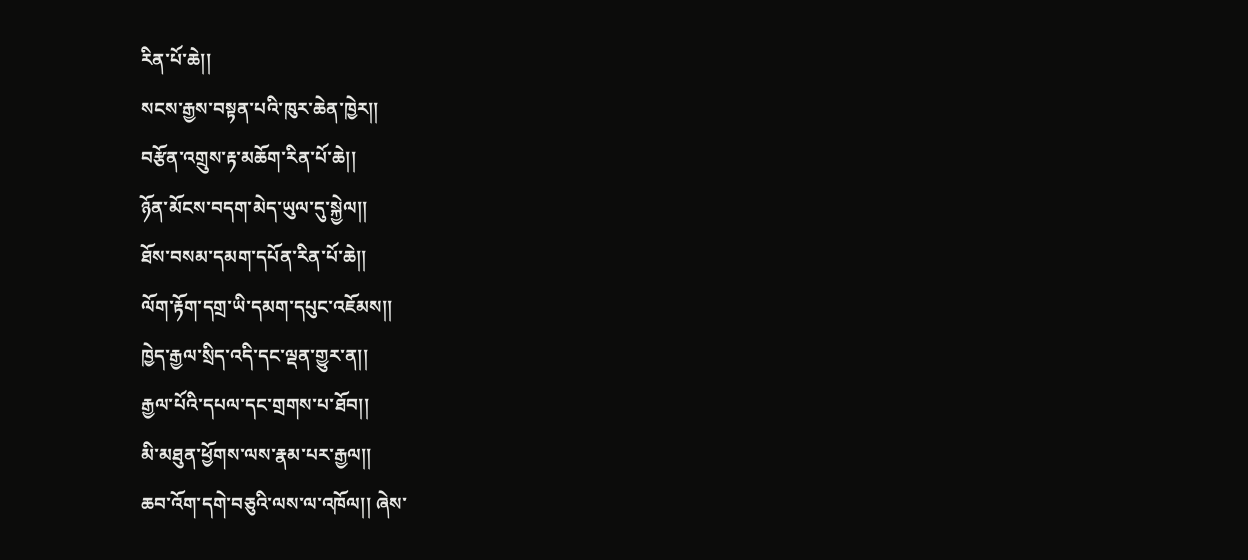རིན་པོ་ཆེ།།
སངས་རྒྱས་བསྟན་པའི་ཁུར་ཆེན་ཁྱེར།།
བརྩོན་འགྲུས་རྟ་མཆོག་རིན་པོ་ཆེ།།
ཉོན་མོངས་བདག་མེད་ཡུལ་དུ་སྐྱེལ།།
ཐོས་བསམ་དམག་དཔོན་རིན་པོ་ཆེ།།
ལོག་རྟོག་དགྲ་ཡི་དམག་དཔུང་འཇོམས།།
ཁྱེད་རྒྱལ་སྲིད་འདི་དང་ལྡན་གྱུར་ན།།
རྒྱལ་པོའི་དཔལ་དང་གྲགས་པ་ཐོབ།།
མི་མཐུན་ཕྱོགས་ལས་རྣམ་པར་རྒྱལ།།
ཆབ་འོག་དགེ་བཅུའི་ལས་ལ་འཁོལ།། ཞེས་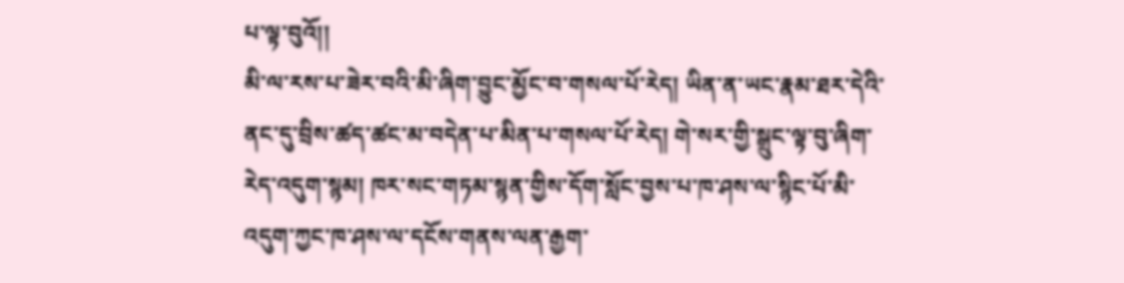པ་ལྟ་བུའོ།།
མི་ལ་རས་པ་ཟེར་བའི་མི་ཞིག་བྱུང་མྱོང་བ་གསལ་པོ་རེད། ཡིན་ན་ཡང་རྣམ་ཐར་དེའི་ནང་དུ་བྲིས་ཚད་ཚང་མ་བདེན་པ་མིན་པ་གསལ་པོ་རེད། གེ་སར་གྱི་སྒྲུང་ལྟ་བུ་ཞིག་རེད་འདུག་སྙམ། ཁར་སང་གཏམ་སྙན་གྱིས་དོག་སློང་བྱས་པ་ཁ་ཤས་ལ་སྙིང་པོ་མི་འདུག་ཀྱང་ཁ་ཤས་ལ་དངོས་གནས་ལན་རྒྱག་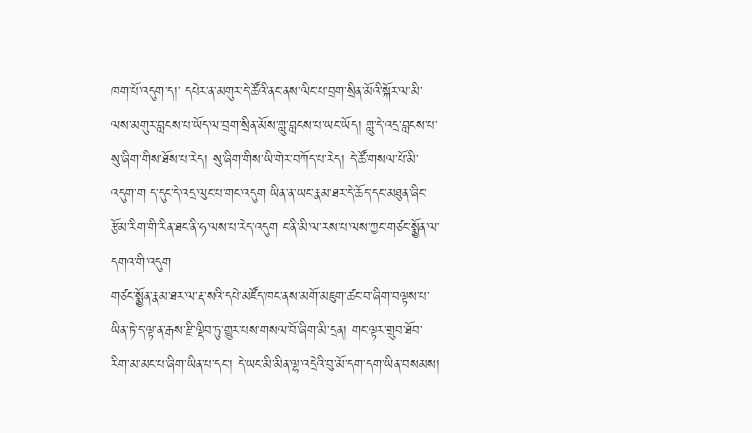ཁག་པོ་འདུག་ད།་ དཔེར་ན་མགུར་དེ་ཚོའི་ནང་ནས་ལིང་པ་བྲག་སྲིན་མོའི་སྐོར་ལ་མི་ལས་མགུར་བླངས་པ་ཡོད་ལ་བྲག་སྲིན་མོས་གླུ་བླངས་པ་ཡང་ཡོད། གླུ་དེ་འདྲ་བླངས་པ་སུ་ཞིག་གིས་ཐོས་པ་རེད། སུ་ཞིག་གིས་ཡི་གེར་བཀོད་པ་རེད། དེ་ཚོ་གསལ་པོ་མི་འདུག་ག ད་དུང་དེ་འདྲ་ལུང་པ་གང་འདུག ཡིན་ན་ཡང་རྣམ་ཐར་དེ་ཆོད་དང་མཐུན་ཞིང་རྩོམ་རིག་གི་རིན་ཐང་ནི་ཧ་ལས་པ་རེད་འདུག ང་ནི་མི་ལ་རས་པ་ལས་ཀྱང་གཙང་སྨྱོན་ལ་དགའ་གི་འདུག
གཙང་སྨྱོན་རྣམ་ཐར་ལ་རྡ་སའི་དཔེ་མཛོད་ཁང་ནས་མགོ་མཇུག་ཚང་བ་ཞིག་བལྟས་པ་ཡིན་ཏེ་ད་ལྟ་ན་རྒས་རྫི་ལྡིབ་ཏུ་གྱུར་པས་གསལ་བོ་ཞིག་མི་དྲན། གང་ལྟར་གྲུབ་ཐོབ་རིག་མ་མང་པ་ཞིག་ཡིན་པ་དང་། དེ་ཡང་མི་མིན་ལྷ་འདྲེའི་བུ་མོ་དག་དག་ཡིན་བསམས།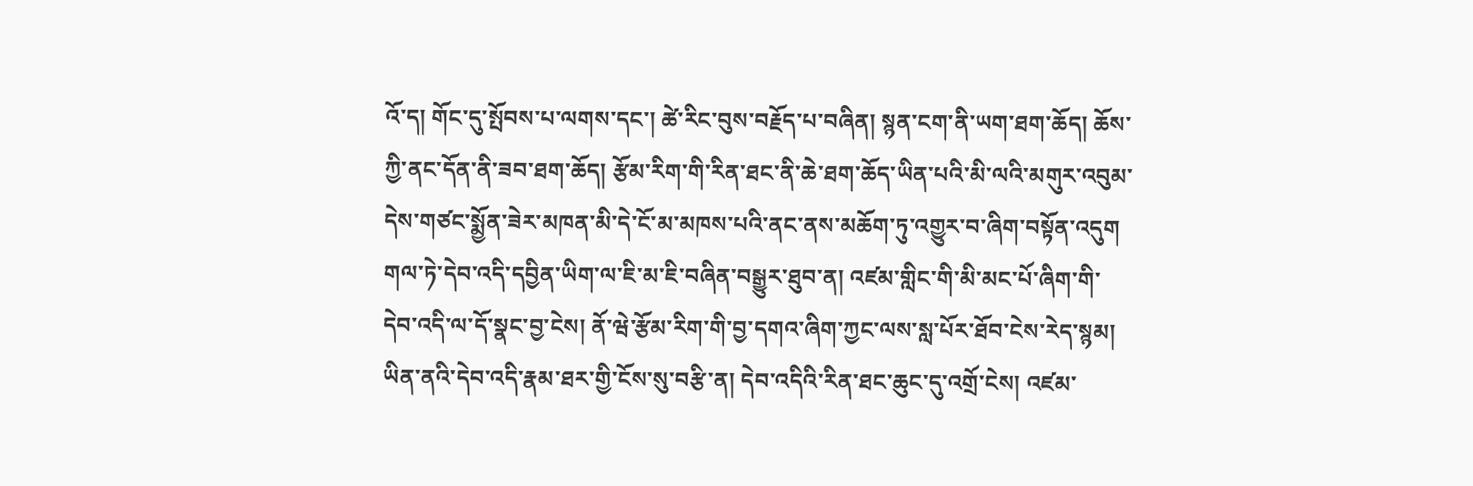འོ་ད། གོང་དུ་སྤོབས་པ་ལགས་དང་། ཚེ་རིང་བུས་བརྗོད་པ་བཞིན། སྙན་ངག་ནི་ཡག་ཐག་ཆོད། ཆོས་ཀྱི་ནང་དོན་ནི་ཟབ་ཐག་ཆོད། རྩོམ་རིག་གི་རིན་ཐང་ནི་ཆེ་ཐག་ཆོད་ཡིན་པའི་མི་ལའི་མགུར་འབུམ་དེས་གཙང་སྨྱོན་ཟེར་མཁན་མི་དེ་ངོ་མ་མཁས་པའི་ནང་ནས་མཆོག་ཏུ་འགྱུར་བ་ཞིག་བསྟོན་འདུག གལ་ཏེ་དེབ་འདི་དབྱིན་ཡིག་ལ་ཇི་མ་ཇི་བཞིན་བསྒྱུར་ཐུབ་ན། འཛམ་གླིང་གི་མི་མང་པོ་ཞིག་གི་དེབ་འདི་ལ་དོ་སྣང་བྱ་ངེས། ནོ་ཝེ་རྩོམ་རིག་གི་བྱ་དགའ་ཞིག་ཀྱང་ལས་སླ་པོར་ཐོབ་ངེས་རེད་སྙམ།
ཡིན་ནའི་དེབ་འདི་རྣམ་ཐར་གྱི་ངོས་སུ་བརྩི་ན། དེབ་འདིའི་རིན་ཐང་ཆུང་དུ་འགྲོ་ངེས། འཛམ་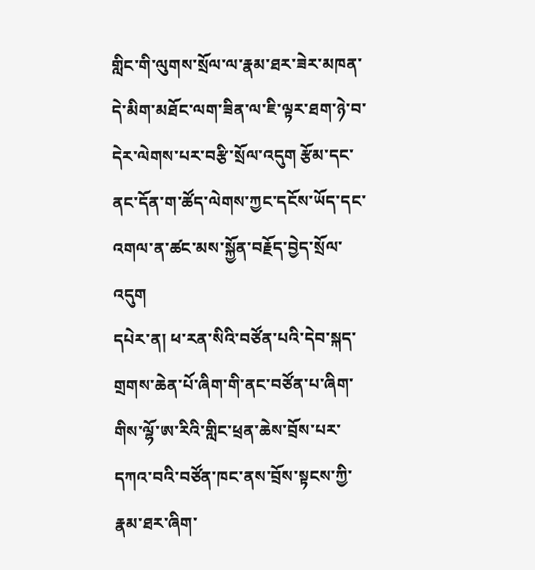གླིང་གི་ལུགས་སྲོལ་ལ་རྣམ་ཐར་ཟེར་མཁན་དེ་མིག་མཐོང་ལག་ཟིན་ལ་ཇི་ལྟར་ཐག་ཉེ་བ་དེར་ལེགས་པར་བརྩི་སྲོལ་འདུག རྩོམ་དང་ནང་དོན་ག་ཚོད་ལེགས་ཀྱང་དངོས་ཡོད་དང་འགལ་ན་ཚང་མས་སྐྱོན་བརྗོད་བྱེད་སྲོལ་འདུག
དཔེར་ན། ཕ་རན་སིའི་བཙོན་པའི་དེབ་སྐད་གྲགས་ཆེན་པོ་ཞིག་གི་ནང་བཙོན་པ་ཞིག་གིས་ལྷོ་ཨ་རིའི་གླིང་ཕྲན་ཆེས་བྲོས་པར་དཀའ་བའི་བཙོན་ཁང་ནས་བྲོས་སྟངས་ཀྱི་རྣམ་ཐར་ཞིག་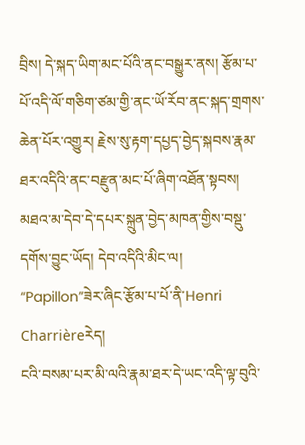བྲིས། དེ་སྐད་ཡིག་མང་པོའི་ནང་བསྒྱུར་ནས། རྩོམ་པ་པོ་འདི་ལོ་གཅིག་ཙམ་གྱི་ནང་ཡོ་རོབ་ནང་སྐད་གྲགས་ཆེན་པོར་འགྱུར། རྗེས་སུ་རྟག་དཔྱད་བྱེད་སྐབས་རྣམ་ཐར་འདིའི་ནང་བརྫུན་མང་པོ་ཞིག་འཐོན་སྟབས། མཐའ་མ་དེབ་དེ་དཔར་སྐྲུན་བྱེད་མཁན་གྱིས་བསྡུ་དགོས་བྱུང་ཡོད། དེབ་འདིའི་མིང་ལ།
“Papillon”ཟེར་ཞིང་རྩོམ་པ་པོ་ནི་Henri Charrièreརེད།
ངའི་བསམ་པར་མི་ལའི་རྣམ་ཐར་དེ་ཡང་འདི་ལྟ་བུའི་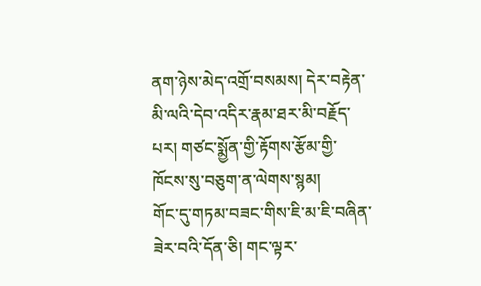ནག་ཉེས་མེད་འགྲོ་བསམས། དེར་བརྟེན་མི་ལའི་དེབ་འདིར་རྣམ་ཐར་མི་བརྗོད་པར། གཙང་སྨྱོན་གྱི་རྟོགས་རྩོམ་གྱི་ཁོངས་སུ་བཅུག་ན་ལེགས་སྙམ།
གོང་དུ་གཏམ་བཟང་གིས་ཇི་མ་ཇི་བཞིན་ཟེར་བའི་དོན་ཅི། གང་ལྟར་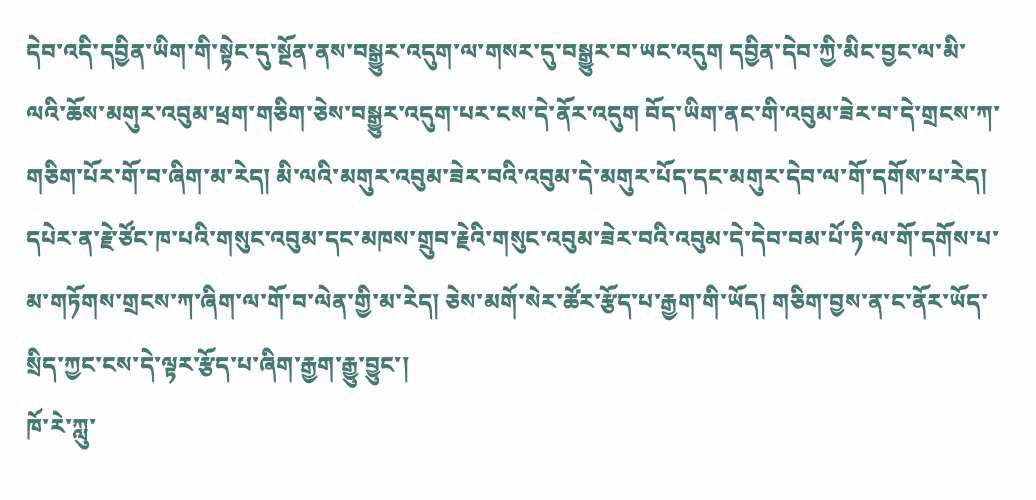དེབ་འདི་དབྱིན་ཡིག་གི་སྟེང་དུ་སྔོན་ནས་བསྒྱུར་འདུག་ལ་གསར་དུ་བསྒྱུར་བ་ཡང་འདུག དབྱིན་དེབ་ཀྱི་མིང་བྱང་ལ་མི་ལའི་ཆོས་མགུར་འབུམ་ཕྲག་གཅིག་ཅེས་བསྒྱུར་འདུག་པར་ངས་དེ་ནོར་འདུག བོད་ཡིག་ནང་གི་འབུམ་ཟེར་བ་དེ་གྲངས་ཀ་གཅིག་པོར་གོ་བ་ཞིག་མ་རེད། མི་ལའི་མགུར་འབུམ་ཟེར་བའི་འབུམ་དེ་མགུར་པོད་དང་མགུར་དེབ་ལ་གོ་དགོས་པ་རེད། དཔེར་ན་རྗེ་ཙོང་ཁ་པའི་གསུང་འབུམ་དང་མཁས་གྲུབ་རྗེའི་གསུང་འབུམ་ཟེར་བའི་འབུམ་དེ་དེབ་བམ་པོ་ཏི་ལ་གོ་དགོས་པ་མ་གཏོགས་གྲངས་ཀ་ཞིག་ལ་གོ་བ་ལེན་གྱི་མ་རེད། ཅེས་མགོ་སེར་ཚོར་རྩོད་པ་རྒྱག་གི་ཡོད། གཅིག་བྱས་ན་ང་ནོར་ཡོད་སྲིད་ཀྱང་ངས་དེ་ལྟར་རྩོད་པ་ཞིག་རྒྱག་རྒྱུ་བྱུང་།
ཁོ་རེ་ཀླུ་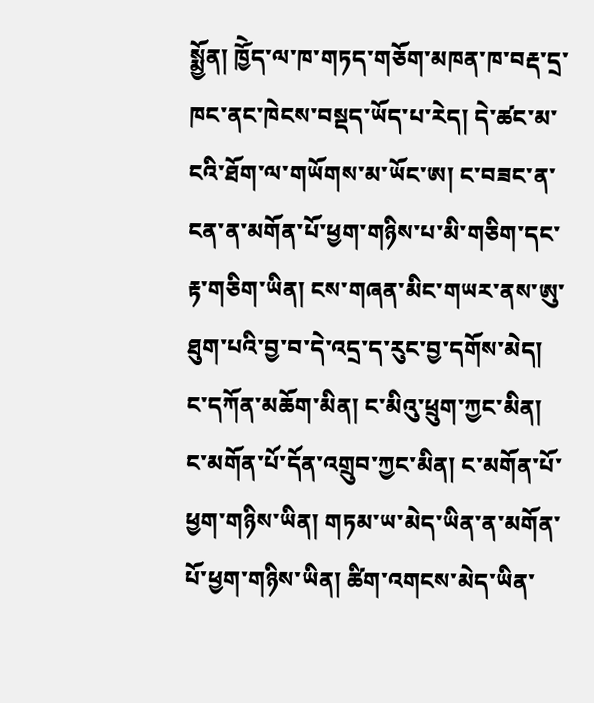སྨྱོན། ཁྱོེད་ལ་ཁ་གཏད་གཅོག་མཁན་ཁ་བརྡ་དྲ་ཁང་ནང་ཁེངས་བསྡད་ཡོད་པ་རེད། དེ་ཚང་མ་ངའི་ཐོག་ལ་གཡོགས་མ་ཡོང་ཨ། ང་བཟང་ན་ངན་ན་མགོན་པོ་ཕྱག་གཉིས་པ་མི་གཅིག་དང་རྟ་གཅིག་ཡིན། ངས་གཞན་མིང་གཡར་ནས་ཨུ་ཐུག་པའི་བྱ་བ་དེ་འདྲ་ད་རུང་བྱ་དགོས་མེད། ང་དཀོན་མཆོག་མིན། ང་མིའུ་ཕྲུག་ཀྱང་མིན། ང་མགོན་པོ་དོན་འགྲུབ་ཀྱང་མིན། ང་མགོན་པོ་ཕྱག་གཉིས་ཡིན། གཏམ་ཡ་མེད་ཡིན་ན་མགོན་པོ་ཕྱག་གཉིས་ཡིན། ཚིག་འགངས་མེད་ཡིན་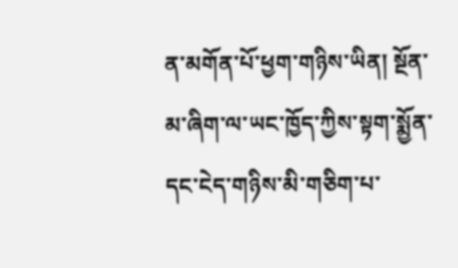ན་མགོན་པོ་ཕྱག་གཉིས་ཡིན། སྔོན་མ་ཞིག་ལ་ཡང་ཁྱོད་ཀྱིས་སྟག་སྨྱོན་དང་ངེད་གཉིས་མི་གཅིག་པ་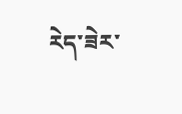རེད་ཟེར་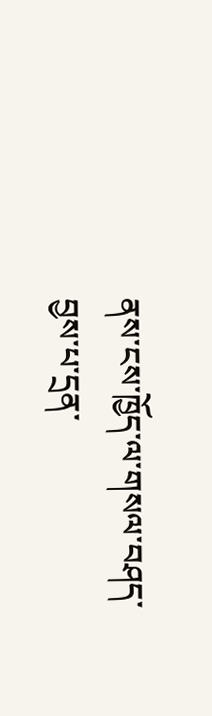ནས་ངས་ཁྱོད་ལ་གསལ་བཤད་བྱས་པ་དྲན་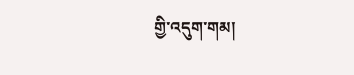གྱི་འདུག་གམ།